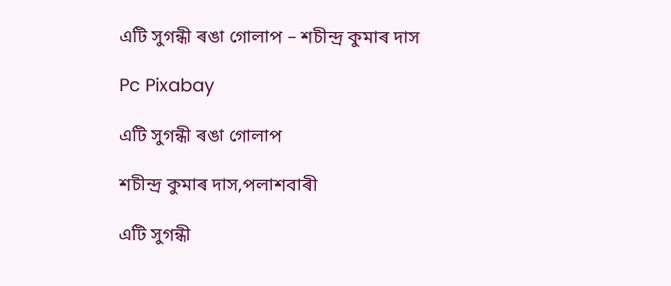এটি সুগন্ধী ৰঙা গোলাপ – শচীন্দ্ৰ কুমাৰ দাস

Pc Pixabay

এটি সুগন্ধী ৰঙা গোলাপ

শচীন্দ্ৰ কুমাৰ দাস,পলাশবাৰী

এটি সুগন্ধী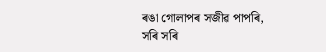ৰঙা গোলাপৰ সজীৱ পাপৰি,
সৰি সৰি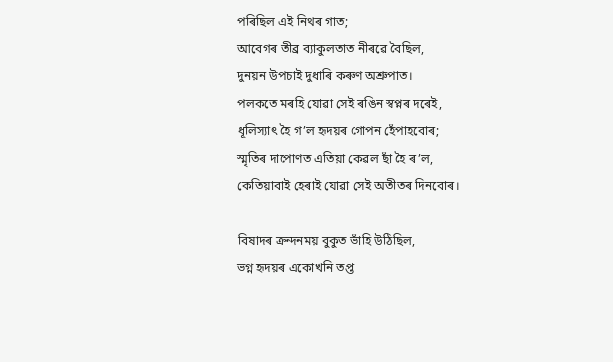পৰিছিল এই নিথৰ গাত;
আবেগৰ তীব্ৰ ব্যাকুলতাত নীৰৱে বৈছিল,
দুনয়ন উপচাই দুধাৰি কৰুণ অশ্ৰুপাত।
পলকতে মৰহি যোৱা সেই ৰঙিন স্বপ্নৰ দৰেই,
ধূলিস্যাৎ হৈ গ’ল হৃদয়ৰ গোপন হেঁপাহবোৰ;
স্মৃতিৰ দাপোণত এতিয়া কেৱল ছাঁ হৈ ৰ’ল,
কেতিয়াবাই হেৰাই যোৱা সেই অতীতৰ দিনবোৰ।

বিষাদৰ ক্ৰন্দনময় বুকুত ভাঁহি উঠিছিল,
ভগ্ন হৃদয়ৰ একোখনি তপ্ত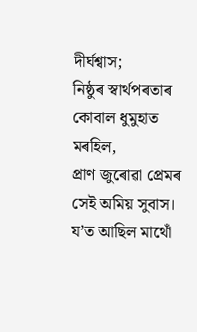দীৰ্ঘশ্বাস;
নিষ্ঠুৰ স্বাৰ্থপৰতাৰ কোবাল ধুমুহাত মৰহিল,
প্ৰাণ জুৰোৱা প্ৰেমৰ সেই অমিয় সুবাস।
য’ত আছিল মাথোঁ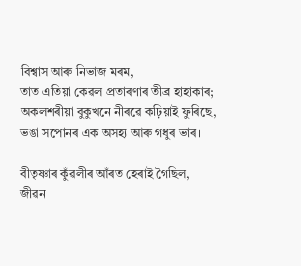বিশ্বাস আৰু নিভাজ মৰম,
তাত এতিয়া কেৱল প্ৰতাৰণাৰ তীব্ৰ হাহাকাৰ;
অকলশৰীয়া বুকুখনে নীৰৱে কঢ়িয়াই ফুৰিছে,
ভঙা সপোনৰ এক অসহ্য আৰু গধুৰ ভাৰ।

বীতৃষ্ণাৰ কুঁৱলীৰ আঁৰত হেৰাই গৈছিল,
জীৱন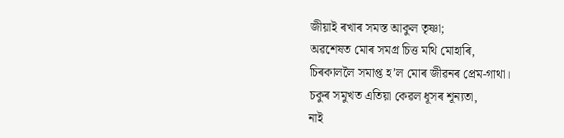জীয়াই ৰখাৰ সমস্ত আকুল তৃষ্ণা;
অৱশেষত মোৰ সমগ্ৰ চিত্ত মথি মোহাৰি,
চিৰকাললৈ সমাপ্ত হ’ল মোৰ জীৱনৰ প্ৰেম-গাথা।
চকুৰ সমুখত এতিয়া কেৱল ধূসৰ শূন্যতা,
নাই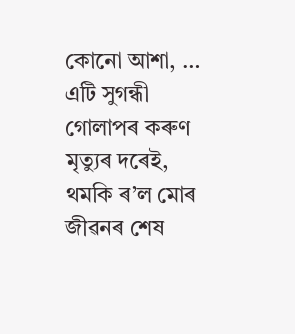কোনো আশা, …
এটি সুগন্ধী গোলাপৰ কৰুণ মৃত্যুৰ দৰেই,
থমকি ৰ’ল মোৰ জীৱনৰ শেষ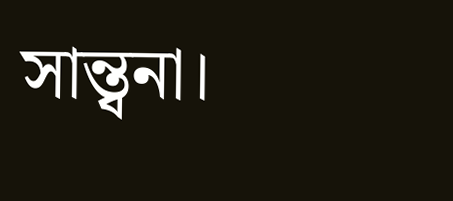সান্ত্বনা।